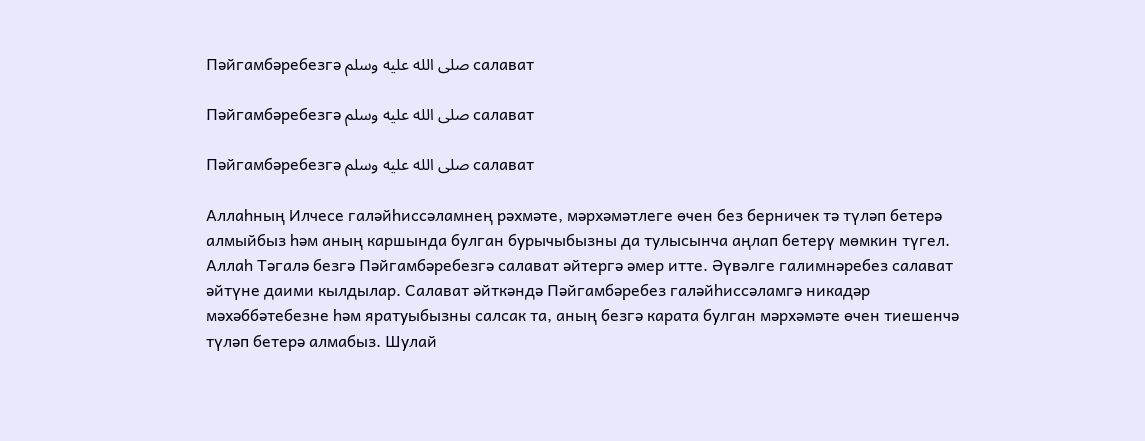Пәйгамбәребезгә صلى الله عليه وسلم салават

Пәйгамбәребезгә صلى الله عليه وسلم салават

Пәйгамбәребезгә صلى الله عليه وسلم салават

Аллаһның Илчесе галәйһиссәламнең рәхмәте, мәрхәмәтлеге өчен без берничек тә түләп бетерә алмыйбыз һәм аның каршында булган бурычыбызны да тулысынча аңлап бетерү мөмкин түгел. Аллаһ Тәгалә безгә Пәйгамбәребезгә салават әйтергә әмер итте. Әүвәлге галимнәребез салават әйтүне даими кылдылар. Салават әйткәндә Пәйгамбәребез галәйһиссәламгә никадәр мәхәббәтебезне һәм яратуыбызны салсак та, аның безгә карата булган мәрхәмәте өчен тиешенчә түләп бетерә алмабыз. Шулай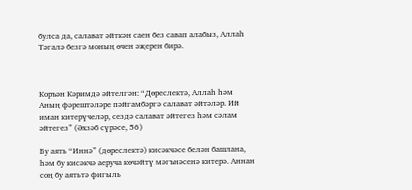булса да, салават әйткән саен без савап алабыз, Аллаһ Тәгалә безгә моның өчен әҗерен бирә.



Коръән Кәримдә әйтелгән: “Дөреслектә, Аллаһ һәм Аның фәрештәләре пәйгамбәргә салават әйтәләр. Ий иман китерүчеләр, сездә салават әйтегез һәм сәлам әйтегез” (Әхзәб сүрәсе, 56)

Бу аять “Иннә” (дөреслектә) кисәкчәсе белән башлана, һәм бу кисәкчә аеруча көчәйтү мәгънәсенә китерә. Аннан соң бу аятьтә фигыль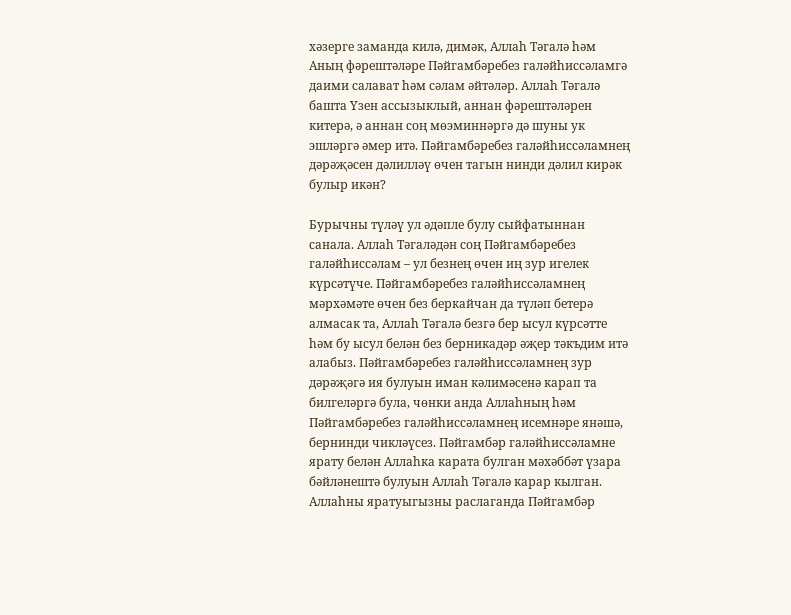хәзерге заманда килә, димәк, Аллаһ Тәгалә һәм Аның фәрештәләре Пәйгамбәребез галәйһиссәламгә даими салават һәм сәлам әйтәләр. Аллаһ Тәгалә башта Үзен ассызыклый, аннан фәрештәләрен китерә, ә аннан соң мөэминнәргә дә шуны ук эшләргә әмер итә. Пәйгамбәребез галәйһиссәламнең дәрәҗәсен дәлилләү өчен тагын нинди дәлил кирәк булыр икән?

Бурычны түләү ул әдәпле булу сыйфатыннан санала. Аллаһ Тәгаләдән соң Пәйгамбәребез галәйһиссәлам – ул безнең өчен иң зур игелек күрсәтүче. Пәйгамбәребез галәйһиссәламнең мәрхәмәте өчен без беркайчан да түләп бетерә алмасак та, Аллаһ Тәгалә безгә бер ысул күрсәтте һәм бу ысул белән без берникадәр әҗер тәкъдим итә алабыз. Пәйгамбәребез галәйһиссәламнең зур дәрәҗәгә ия булуын иман кәлимәсенә карап та билгеләргә була, чөнки анда Аллаһның һәм Пәйгамбәребез галәйһиссәламнең исемнәре янәшә, бернинди чикләүсез. Пәйгамбәр галәйһиссәламне ярату белән Аллаһка карата булган мәхәббәт үзара бәйләнештә булуын Аллаһ Тәгалә карар кылган. Аллаһны яратуыгызны раслаганда Пәйгамбәр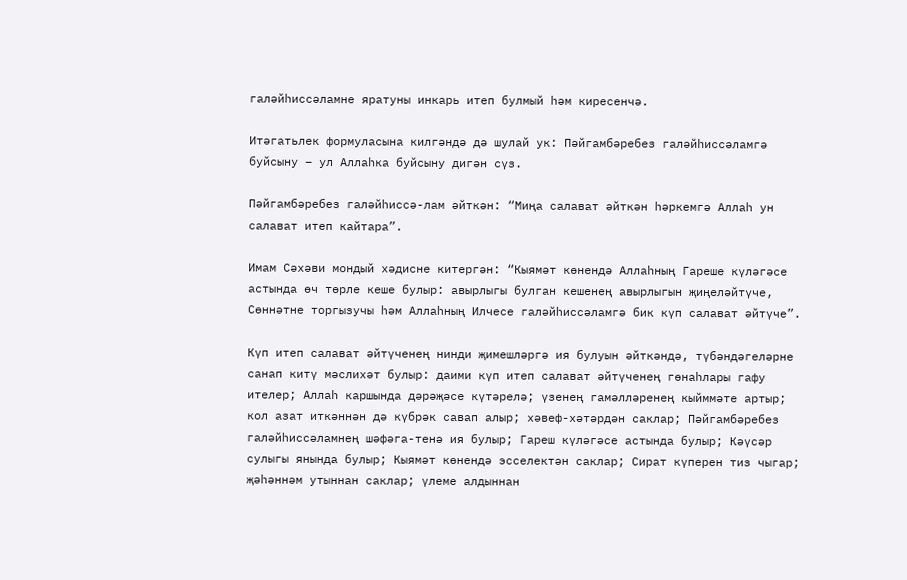галәйһиссәламне яратуны инкарь итеп булмый һәм киресенчә.

Итәгатьлек формуласына килгәндә дә шулай ук: Пәйгамбәребез галәйһиссәламгә буйсыну – ул Аллаһка буйсыну дигән сүз.

Пәйгамбәребез галәйһиссә-лам әйткән: “Миңа салават әйткән һәркемгә Аллаһ ун салават итеп кайтара”.

Имам Сәхәви мондый хәдисне китергән: “Кыямәт көнендә Аллаһның Гареше күләгәсе астында өч төрле кеше булыр: авырлыгы булган кешенең авырлыгын җиңеләйтүче, Сөннәтне торгызучы һәм Аллаһның Илчесе галәйһиссәламгә бик күп салават әйтүче”.

Күп итеп салават әйтүченең нинди җимешләргә ия булуын әйткәндә, түбәндәгеләрне санап китү мәслихәт булыр: даими күп итеп салават әйтүченең гөнаһлары гафу ителер; Аллаһ каршында дәрәҗәсе күтәрелә; үзенең гамәлләренең кыйммәте артыр; кол азат иткәннән дә күбрәк савап алыр; хәвеф-хәтәрдән саклар; Пәйгамбәребез галәйһиссәламнең шәфәга-тенә ия булыр; Гареш күләгәсе астында булыр; Кәүсәр сулыгы янында булыр; Кыямәт көнендә эсселектән саклар; Сират күперен тиз чыгар; җәһәннәм утыннан саклар; үлеме алдыннан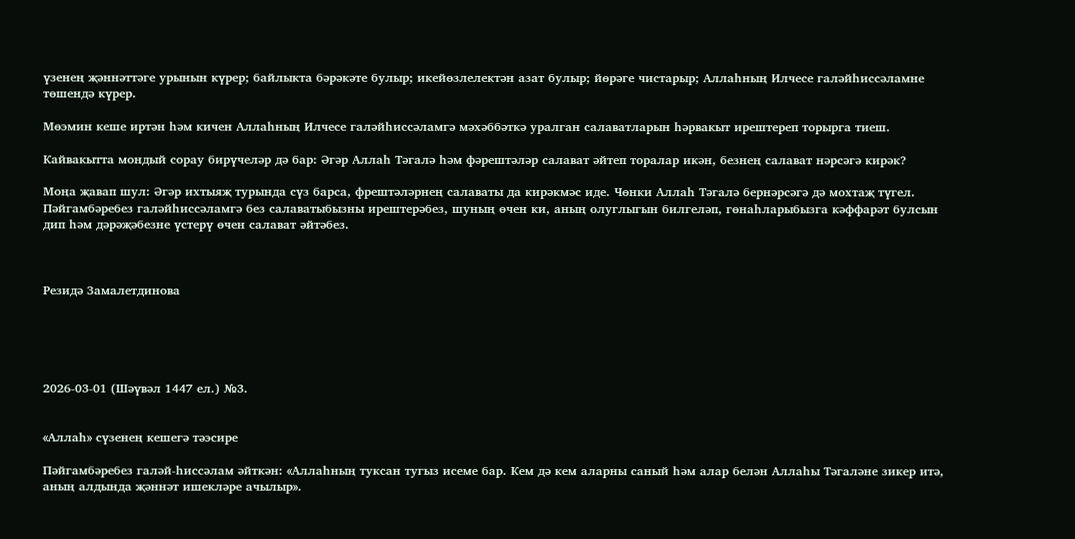үзенең җәннәттәге урынын күрер; байлыкта бәрәкәте булыр; икейөзлелектән азат булыр; йөрәге чистарыр; Аллаһның Илчесе галәйһиссәламне төшендә күрер.

Мөэмин кеше иртән һәм кичен Аллаһның Илчесе галәйһиссәламгә мәхәббәткә уралган салаватларын һәрвакыт ирештереп торырга тиеш.

Кайвакытта мондый сорау бирүчеләр дә бар: Әгәр Аллаһ Тәгалә һәм фәрештәләр салават әйтеп торалар икән, безнең салават нәрсәгә кирәк?

Моңа җавап шул: Әгәр ихтыяҗ турында сүз барса, фрештәләрнең салаваты да кирәкмәс иде. Чөнки Аллаһ Тәгалә бернәрсәгә дә мохтаҗ түгел. Пәйгамбәребез галәйһиссәламгә без салаватыбызны ирештерәбез, шуның өчен ки, аның олуглыгын билгеләп, гөнаһларыбызга кәффарәт булсын дип һәм дәрәҗәбезне үстерү өчен салават әйтәбез.



Резидә Замалетдинова





2026-03-01 (Шәүвәл 1447 ел.) №3.


«Аллаһ» сүзенең кешегә тәэсире

Пәйгамбәребез галәй-һиссәлам әйткән: «Аллаһның туксан тугыз исеме бар. Кем дә кем аларны саный һәм алар белән Аллаһы Тәгаләне зикер итә, аның алдында җәннәт ишекләре ачылыр».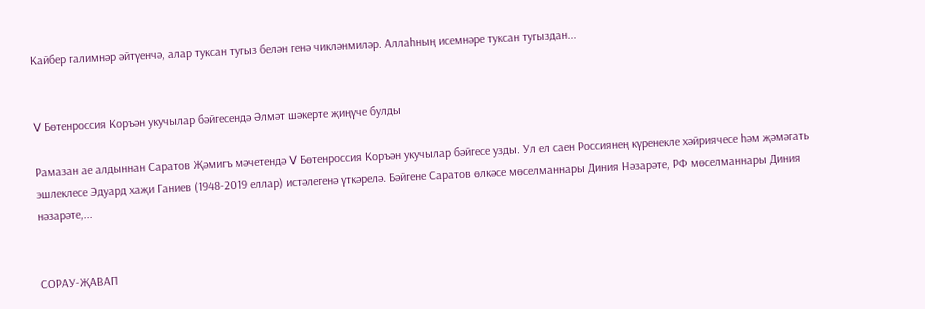Кайбер галимнәр әйтүенчә, алар туксан тугыз белән генә чикләнмиләр. Аллаһның исемнәре туксан тугыздан...


V Бөтенроссия Коръән укучылар бәйгесендә Әлмәт шәкерте җиңүче булды

Рамазан ае алдыннан Саратов Җәмигъ мәчетендә V Бөтенроссия Коръән укучылар бәйгесе узды. Ул ел саен Россиянең күренекле хәйриячесе һәм җәмәгать эшлеклесе Эдуард хаҗи Ганиев (1948-2019 еллар) истәлегенә үткәрелә. Бәйгене Саратов өлкәсе мөселманнары Диния Нәзарәте, РФ мөселманнары Диния нәзарәте,...


СОРАУ-ҖАВАП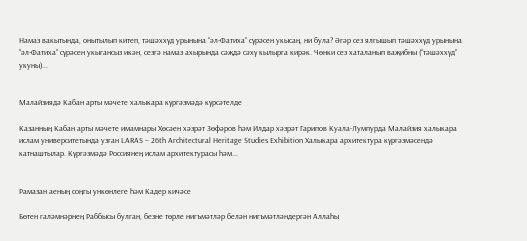Намаз вакытында, онытылып китеп, тәшәххүд урынына “әл-Фатиха” сүрәсен укысаң, ни була? Әгәр сез ялгышып тәшәххүд урынына “әл-Фатиха” сүрәсен укыгансыз икән, сезгә намаз ахырында сәҗдә сәхү кылырга кирәк. Чөнки сез хаталанып ваҗибны (“тәшәххүд” укуны)...


Малайзиядә Кабан арты мәчете халыкара күргәзмәдә күрсәтелде

Казанның Кабан арты мәчете имамнары Хөсәен хәзрәт Зөфәров һәм Илдар хәзрәт Гарипов Куала-Лумпурда Малайзия халыкара ислам университетында узган LARAS – 26th Architectural Heritage Studies Exhibition Халыкара архитектура күргәзмәсендә катнаштылар. Күргәзмәдә Россиянең ислам архитектурасы һәм...


Рамазан аеның соңгы ункөнлеге һәм Кадер кичәсе

Бөтен галәмнәрнең Раббысы булган, безне төрле нигъмәтләр белән нигъмәтләндергән Аллаһы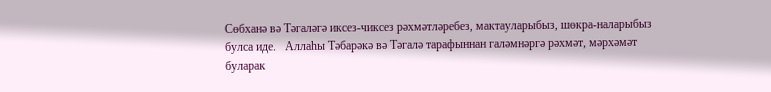Сөбханә вә Тәгаләгә иксез-чиксез рәхмәтләребез, мактауларыбыз, шөкра-наларыбыз булса иде.   Аллаһы Тәбарәкә вә Тәгалә тарафыннан галәмнәргә рәхмәт, мәрхәмәт буларак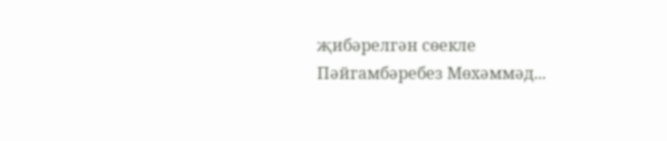җибәрелгән сөекле Пәйгамбәребез Мөхәммәд...